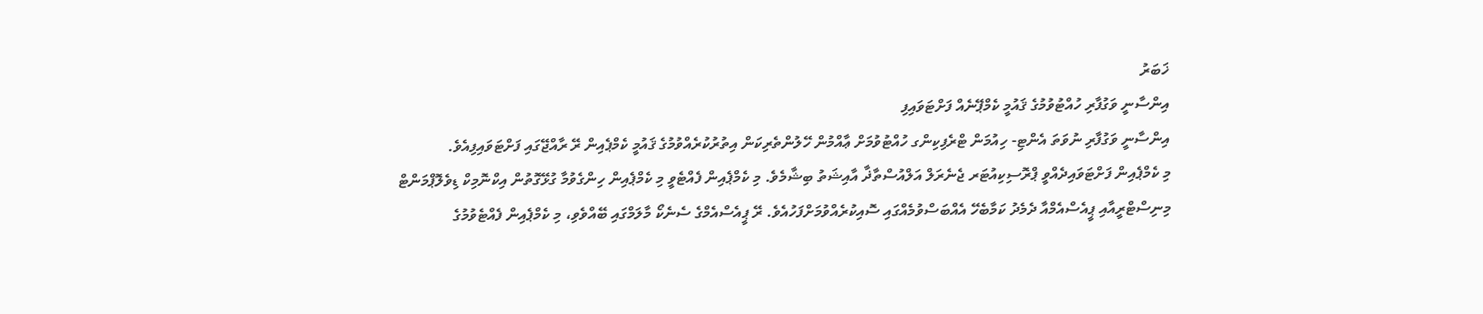ޚަބަރު
އިންސާނީ ވަގުފާރި ހުއްޓުވުމުގެ ޤައުމީ ކެމްޕޭނެއް ފަށްޓަވައިފި
އިންސާނީ ވަގުފާރި ނުވަތަ އެންޓި- ހިއުމަން ޓްރެފިކިންގ ހުއްޓުވުމަށް ޢާއްމުން ހޭލުންތެރިކަން އިތުރުކުރެއްވުމުގެ ޤައުމީ ކެމްޕެއިން ރޭ ރާއްޖޭގައި ފަށްޓަވައިފިއެވެ.
މި ކެމްޕެއިން ފަށްޓަވައިދެއްވީ ޕްރޮސިކިއުޓަރ ޖެނެރަލް އަލްއުސްތާޛާ އާއިޝަތު ބިޝާމެވެ. މި ކެމްޕެއިން ފެއްޓެވީ މި ކެމްޕެއިން ހިންގެވުމާ ގުޅޭގޮތުން އިކްނޮމިކް ޑިވެލޮޕްމަންޓް މިނިސްޓްރީއާއި ޕީއެސްއެމްއާ ދެމެދު ކަމާބެހޭ އެއްބަސްވުމެއްގައި ސޮއިކުރެއްވުމަށްފަހުއެވެ. ރޭ ޕީއެސްއެމްގެ ސެނެކޯ މާލަމްގައި ބޭއްވެވި، މި ކެމްޕެއިން ފެއްޓެވުމުގެ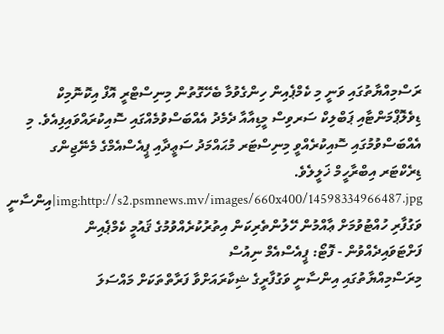ރަސްމިއްޔާތުގައި ވަނީ މި ކެމްޕެއިން ހިންގެވުމާ ބެހޭގޮތުން މިނިސްޓްރީ އޮފް އިކޮނޮމިކް ޑިވެލޮޕްމަންޓާއި ޕަބްލިކް ސަރވިސް މީޑިއާއާ ދެމެދު އެއްބަސްވުމެއްގައި ސޮއިކުރައްވައިފިއެވެ. މި އެއްބަސްވުމުގައި ސޮއިކުރެއްވީ މިނިސްޓަރ މުޙައްމަދު ސަޢީދާއި ޕީއެސްއެމްގެ މެނޭޖިންގ ޑިރެކްޓަރ އިބްރާހީމް ޚަލީލެވެ. img:http://s2.psmnews.mv/images/660x400/14598334966487.jpg|އިންސާނީ ވަގުފާރި ހުއްޓުވުމަށް ޢާއްމުން ހޭލުންތެރިކަން އިތުރުކުރެއްވުމުގެ ޤައުމީ ކެމްޕެއިން ފަށްޓަވައިދެއްވުން - ފޮޓޯ: ޕީއެސްއެމް ނިއުސް
މިރަސްމިއްޔާތުގައި އިންސާނީ ވަގުފާރީގެ ޝިކާރައަށްވާ ފަރާތްތަކަށް މައްސަލަ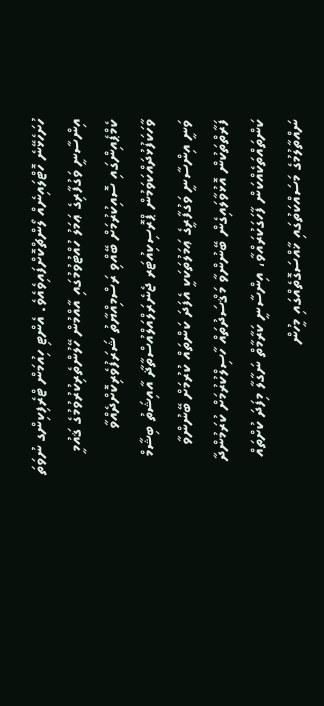ހުށަހެޅޭނެ ހޮޓްލައިނެއް ލޯންޗްކޮށްފައިވެއެވެ. އެންޓި ހިއުމަން ޓްރެފިކިންގ ނުވަތަ އިންސާނީ ވަގުފާރިގެ ޢަމަލު ހުއްޓުވުމުގައި އާއްމުން ހޭލުންތެރިކުރުވުމުގެ ޤައުމީ ކެމްޕެއިންގައި ސޮއިކުރުމަށް ބޭއްވި ރަސްމިއްޔާތު ޝަރަފުވެރިކޮށްދެއްވާ ވާހަކަފުޅުދައްކަވަމުން ޕްރޮސިކިއުޓަރ ޖެނެރަލްއަލްއުސްތާޛާ އާއިޝަތު ބިޝާމް ވަނީ އިންސާނީ ވަގުފާރީގެ ޢަމަލުތަކަކީ އެފަދަ ކަންތައް ކުރުމަށް ބޭނުންވާ ފަރާތްތަކުން އޮޅުވާލައިގެން ބޭނުންވާ މަޤްސަދުތައް ހާސިލްކުރުމަށް ކުރަމުންދާ ކަންތައްތަކެއްކަން ފާހަގަކުރައްވާ، އިންސާނީ ކަރާމާތް ނަގާލާ މިފަދަ ކުށްތައް ނައްތާލުމުގެ މަސައްކަތުގައި ޚާއްސަގޮތެއްގައި މީހުން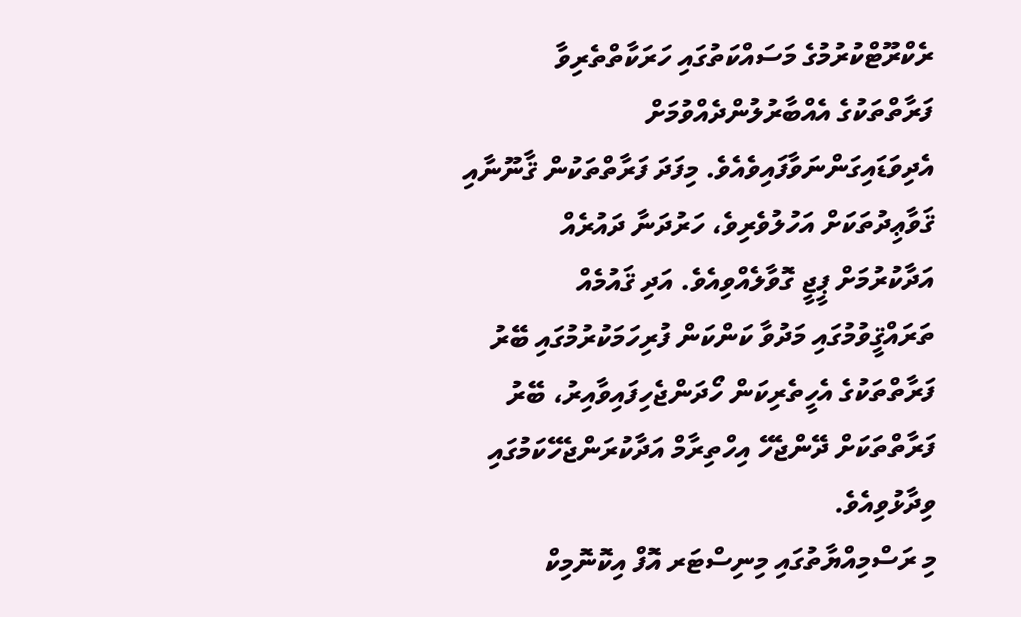ރެކްރޫޓްކުރުމުގެ މަސައްކަތުގައި ހަރަކާތްތެރިވާ ފަރާތްތަކުގެ އެއްބާރުލުންދެއްވުމަށް އެދިވަޑައިގަންނަވާފައިވެއެވެ. މިފަދަ ފަރާތްތަކުން ޤާނޫނާއި ޤަވާޢިދުތަކަށް އަހުލުވެރިވެ، ހަރުދަނާ ދައުރެއް އަދާކުރުމަށް ޕީޖީ ގޮވާލެއްވިއެވެ. އަދި ޤައުމެއް ތަރައްޤީވުމުގައި މަދުވާ ކަންކަން ފުރިހަމަކުރުމުގައި ބޭރު ފަރާތްތަކުގެ އެހީތެރިކަން ހޯދަންޖެހިފައިވާއިރު، ބޭރު ފަރާތްތަކަށް ދޭންޖެހޭ އިހްތިރާމް އަދާކުރަންޖެހޭކަމުގައި ވިދާޅުވިއެވެ.
މި ރަސްމިއްޔާތުގައި މިނިސްޓަރ އޮފް އިކޮނޮމިކް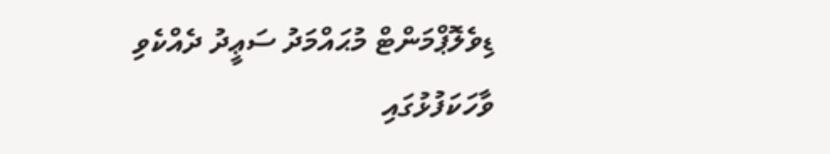ޑިވެލޮޕްމަންޓް މުޙައްމަދު ސަޢީދު ދެއްކެވި ވާހަކަފުޅުގައި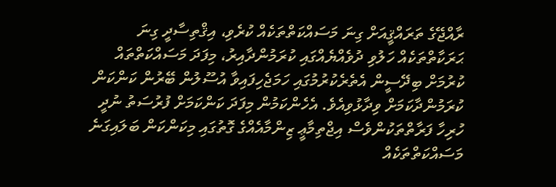ރާއްޖޭގެ ތަރައްޤީއަށް ގިނަ މަސައްކަތްތަކެއް ކުރެވި، އިޤްތިސާދީ ގިނަ ޙަރަކާތްތަކެއް ހަލުވި ދުވެއްޔެއްގައި ކުރަމުންދާއިރު، މިފަދަ މަސައްކަތްތައް ކުރުމަށް ބިދޭސީން އެތެރެކުރުމުގައި ހަމަޖެހިފައިވާ އުސޫލުން ބޭރުން ކަންކަން ކުރަމުންދާކަމަށް ވިދާޅުވިއެވެ. އެހެންކަމުން މިފަދަ ކަންކަމަށް ފުރުސަތު ނުދީ ހުރިހާ ފަރާތްތަކުންވެސް އިޖްތިމާޢީ ޒިންމާއެއްގެ ގޮތުގައި މިކަންކަން ބަލައިގަނެ މަސައްކަތްތަކެއް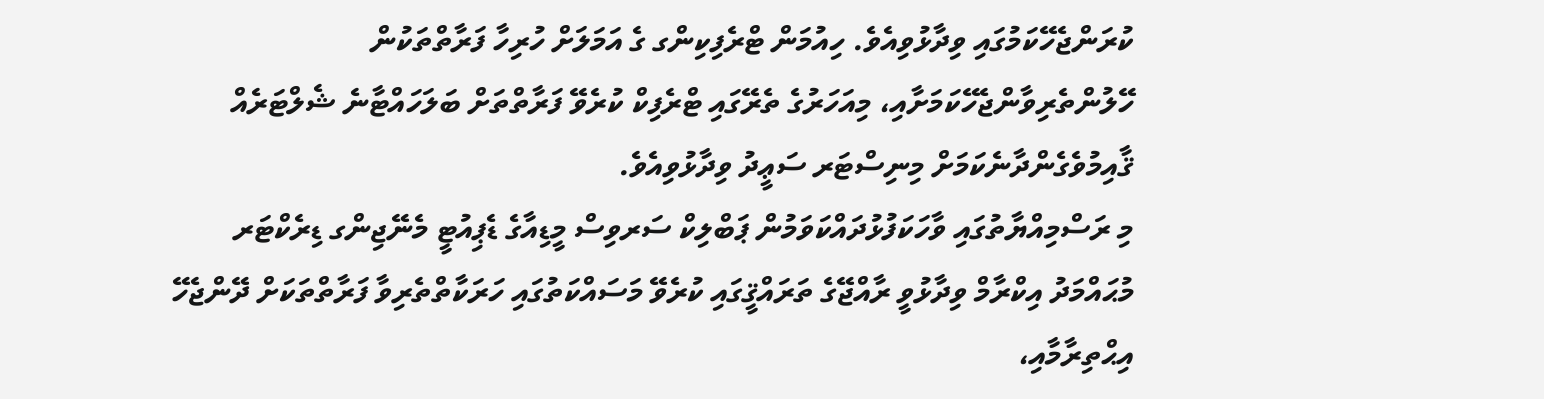ކުރަންޖެހޭކަމުގައި ވިދާޅުވިއެވެ. ހިއުމަން ޓްރެފިކިންގ ގެ އަމަލަށް ހުރިހާ ފަރާތްތަކުން ހޭލުންތެރިވާންޖެހޭކަމަށާއި، މިއަހަރުގެ ތެރޭގައި ޓްރެފިކް ކުރެވޭ ފަރާތްތަށް ބަލަހައްޓާނެ ޝެލްޓަރެއް ޤާއިމުވެގެންދާނެކަމަށް މިނިސްޓަރ ސަޢީދު ވިދާޅުވިއެވެ.
މި ރަސްމިއްޔާތުގައި ވާހަކަފުޅުދައްކަވަމުން ޕަބްލިކް ސަރވިސް މީޑިއާގެ ޑެޕިއުޓީ މެނޭޖިންގ ޑިރެކްޓަރ މުޙައްމަދު އިކްރާމް ވިދާޅުވީ ރާއްޖޭގެ ތަރައްޤީގައި ކުރެވޭ މަސައްކަތުގައި ހަރަކާތްތެރިވާ ފަރާތްތަކަށް ދޭންޖެހޭ އިޙްތިރާމާއި،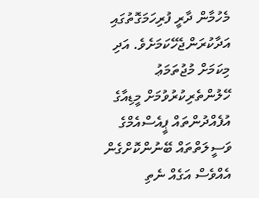މެހުމާން ދާރީ ފުރިހަމަގޮތުގައި އަދާކުރަންޖެހޭކަމަށެވެ. އަދި މިކަމަށް މުޖުތަމަޢު ހޭލުންތެރިކުރުވުމަށް މީޑިއާގެ އުފެއްދުންތައް ޕީއެސްއެމްގެ ވަސީލަތްތައް ބޭނުންކޮށްގެން އެއްވެސް އަގެއް ނެތި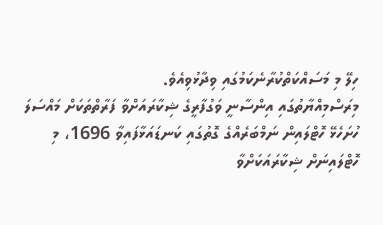ހިލޭ މި މަސައްކަތްކުރާނެކަމުގައި ވިދާޅުވިއެވެ.
މިރަސްމިއްޔާތުގައި އިންސާނީ ވަގުފާރީގެ ޝިކާރައަށްވާ ފަރާތްތަކަށް މައްސަލަ ހުށަހެޅޭ ހޮޓްލައިން ނަމްބަރެއްގެ ގޮތުގައި ކަނޑައަޅާފައިވާ 1696، މި ހޮޓްލައިނަށް ޝިކާރައަކަށްވާ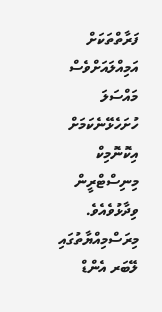ފަރާތްތަކަށް އަމިއްލައަށްވެސް މައްސަލަ ހުށަހެޅޭނެކަމަށް އިކޮނޮމިކް މިނިސްޓްރީން ވިދާޅުވެއެވެ. މިރަސްމިއްޔާތުގައި ލޭބަރ އެންޑް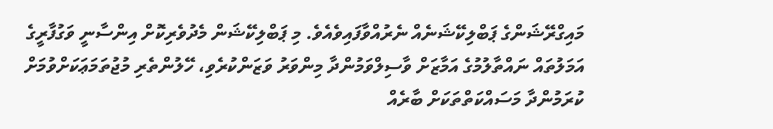މައިގްރޭޝަންގެ ޕަބްލިކޭޝަނެއް ނެރުއްވާފައިވެއެވެ. މި ޕަބްލިކޭޝަން މެދުވެރިކޮށް އިންސާނީ ވަގުފާރީގެ އަމަލުތައް ނައްތާލުމުގެ އަމާޒަށް ވާސިލްވަމުންދާ މިންވަރު ވަޒަންކުރެވި، ހޭލުންތެރި މުޖުތަމަޢަކަށްވުމަށް ކުރަމުންދާ މަސައްކަތްތަކަށް ބާރެއް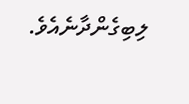ލިބިގެންދާނެއެވެ.